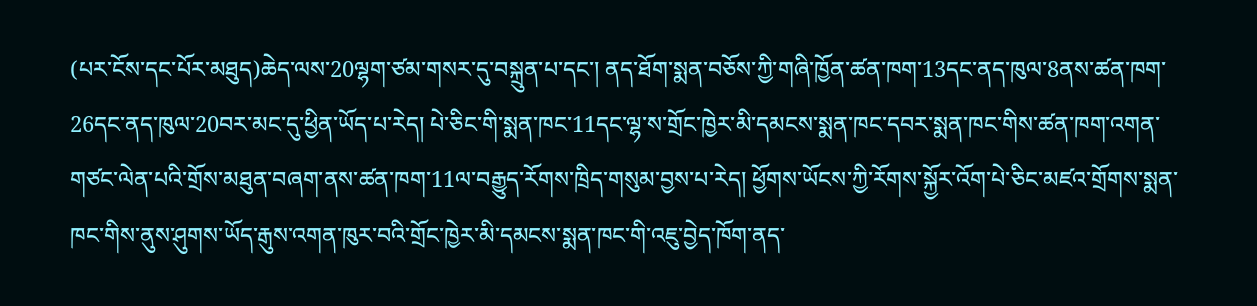(པར་ངོས་དང་པོར་མཐུད)ཆེད་ལས་20ལྷག་ཙམ་གསར་དུ་བསྐྲུན་པ་དང་། ནད་ཐོག་སྨན་བཅོས་ཀྱི་གཞི་ཁྱོན་ཚན་ཁག་13དང་ནད་ཁུལ་8ནས་ཚན་ཁག་26དང་ནད་ཁུལ་20བར་མང་དུ་ཕྱིན་ཡོད་པ་རེད། པེ་ཅིང་གི་སྨན་ཁང་11དང་ལྷ་ས་གྲོང་ཁྱེར་མི་དམངས་སྨན་ཁང་དབར་སྨན་ཁང་གིས་ཚན་ཁག་འགན་གཙང་ལེན་པའི་གྲོས་མཐུན་བཞག་ནས་ཚན་ཁག་11ལ་བརྒྱུད་རོགས་ཁྲིད་གསུམ་བྱས་པ་རེད། ཕྱོགས་ཡོངས་ཀྱི་རོགས་སྐྱོར་འོག་པེ་ཅིང་མཛའ་གྲོགས་སྨན་ཁང་གིས་ནུས་ཤུགས་ཡོད་རྒུས་འགན་ཁུར་བའི་གྲོང་ཁྱེར་མི་དམངས་སྨན་ཁང་གི་འཇུ་བྱེད་ཁོག་ནད་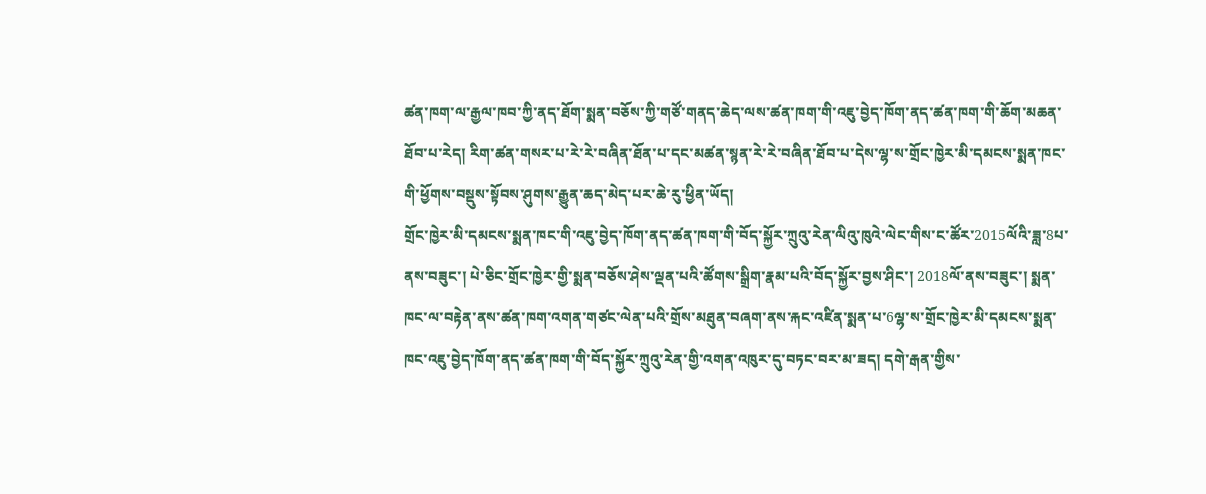ཚན་ཁག་ལ་རྒྱལ་ཁབ་ཀྱི་ནད་ཐོག་སྨན་བཅོས་ཀྱི་གཙོ་གནད་ཆེད་ལས་ཚན་ཁག་གི་འཇུ་བྱེད་ཁོག་ནད་ཚན་ཁག་གི་ཆོག་མཆན་ཐོབ་པ་རེད། རིག་ཚན་གསར་པ་རེ་རེ་བཞིན་ཐོན་པ་དང་མཚན་སྙན་རེ་རེ་བཞིན་ཐོབ་པ་དེས་ལྷ་ས་གྲོང་ཁྱེར་མི་དམངས་སྨན་ཁང་གི་ཕྱོགས་བསྡུས་སྟོབས་ཤུགས་རྒྱུན་ཆད་མེད་པར་ཆེ་རུ་ཕྱིན་ཡོད།
གྲོང་ཁྱེར་མི་དམངས་སྨན་ཁང་གི་འཇུ་བྱེད་ཁོག་ནད་ཚན་ཁག་གི་བོད་སྐྱོར་ཀྲུའུ་རེན་ལིའུ་ཁུའེ་ལེང་གིས་ང་ཚོར་2015ལོའི་ཟླ་8པ་ནས་བཟུང་། པེ་ཅིང་གྲོང་ཁྱེར་གྱི་སྨན་བཅོས་ཤེས་ལྡན་པའི་ཚོགས་སྒྲིག་རྣམ་པའི་བོད་སྐྱོར་བྱས་ཤིང་། 2018ལོ་ནས་བཟུང་། སྨན་ཁང་ལ་བརྟེན་ནས་ཚན་ཁག་འགན་གཙང་ལེན་པའི་གྲོས་མཐུན་བཞག་ནས་རྐང་འཛིན་སྨན་པ་6ལྷ་ས་གྲོང་ཁྱེར་མི་དམངས་སྨན་ཁང་འཇུ་བྱེད་ཁོག་ནད་ཚན་ཁག་གི་བོད་སྐྱོར་ཀྲུའུ་རེན་གྱི་འགན་འཁུར་དུ་བཏང་བར་མ་ཟད། དགེ་རྒན་གྱིས་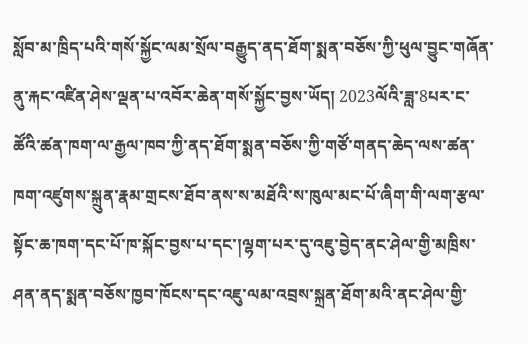སློབ་མ་ཁྲིད་པའི་གསོ་སྐྱོང་ལམ་སྲོལ་བརྒྱུད་ནད་ཐོག་སྨན་བཅོས་ཀྱི་ཕུལ་བྱུང་གཞོན་ནུ་རྐང་འཛིན་ཤེས་ལྡན་པ་འབོར་ཆེན་གསོ་སྐྱོང་བྱས་ཡོད། 2023ལོའི་ཟླ་8པར་ང་ཚོའི་ཚན་ཁག་ལ་རྒྱལ་ཁབ་ཀྱི་ནད་ཐོག་སྨན་བཅོས་ཀྱི་གཙོ་གནད་ཆེད་ལས་ཚན་ཁག་འཛུགས་སྐྲུན་རྣམ་གྲངས་ཐོབ་ནས་ས་མཐོའི་ས་ཁུལ་མང་པོ་ཞིག་གི་ལག་རྩལ་སྟོང་ཆ་ཁག་དང་པོ་ཁ་སྐོང་བྱས་པ་དང་།ལྷག་པར་དུ་འཇུ་བྱེད་ནང་ཤེལ་གྱི་མཁྲིས་ཤན་ནད་སྨན་བཅོས་ཁྱབ་ཁོངས་དང་འཇུ་ལམ་འབྲས་སྐྲན་ཐོག་མའི་ནང་ཤེལ་གྱི་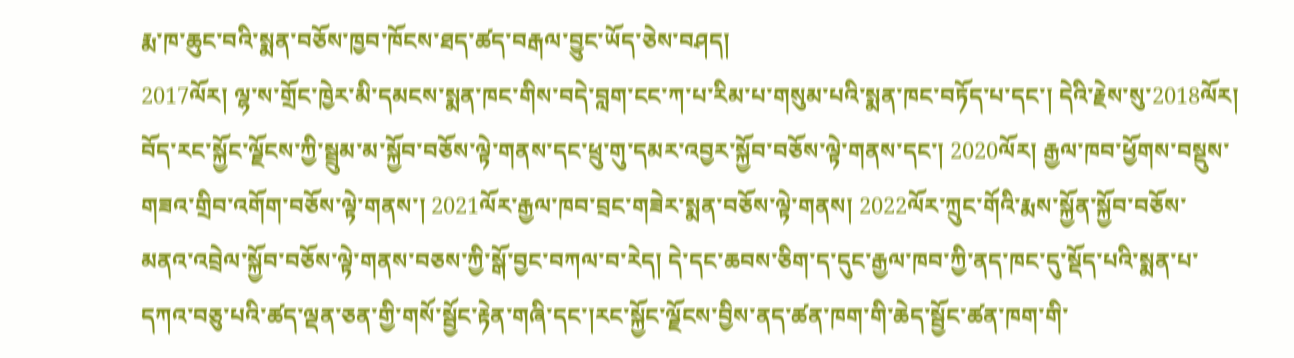རྨ་ཁ་ཆུང་བའི་སྨན་བཅོས་ཁྱབ་ཁོངས་ཐད་ཚད་བརྒལ་བྱུང་ཡོད་ཅེས་བཤད།
2017ལོར། ལྷ་ས་གྲོང་ཁྱེར་མི་དམངས་སྨན་ཁང་གིས་བདེ་བླག་ངང་ཀ་པ་རིམ་པ་གསུམ་པའི་སྨན་ཁང་བཏོད་པ་དང་། དེའི་རྗེས་སུ་2018ལོར། བོད་རང་སྐྱོང་ལྗོངས་ཀྱི་སྦྲུམ་མ་སྐྱོབ་བཅོས་ལྟེ་གནས་དང་ཕྲུ་གུ་དམར་འབྱར་སྐྱོབ་བཅོས་ལྟེ་གནས་དང་། 2020ལོར། རྒྱལ་ཁབ་ཕྱོགས་བསྡུས་གཟའ་གྲིབ་འགོག་བཅོས་ལྟེ་གནས་། 2021ལོར་རྒྱལ་ཁབ་བྲང་གཟེར་སྨན་བཅོས་ལྟེ་གནས། 2022ལོར་ཀྲུང་གོའི་རྨས་སྐྱོན་སྐྱོབ་བཅོས་མནའ་འབྲེལ་སྐྱོབ་བཅོས་ལྟེ་གནས་བཅས་ཀྱི་སྒོ་བྱང་བཀལ་བ་རེད། དེ་དང་ཆབས་ཅིག་ད་དུང་རྒྱལ་ཁབ་ཀྱི་ནད་ཁང་དུ་སྡོད་པའི་སྨན་པ་དཀའ་བཅུ་པའི་ཚད་ལྡན་ཅན་གྱི་གསོ་སྦྱོང་རྟེན་གཞི་དང་།རང་སྐྱོང་ལྗོངས་བྱིས་ནད་ཚན་ཁག་གི་ཆེད་སྦྱོང་ཚན་ཁག་གི་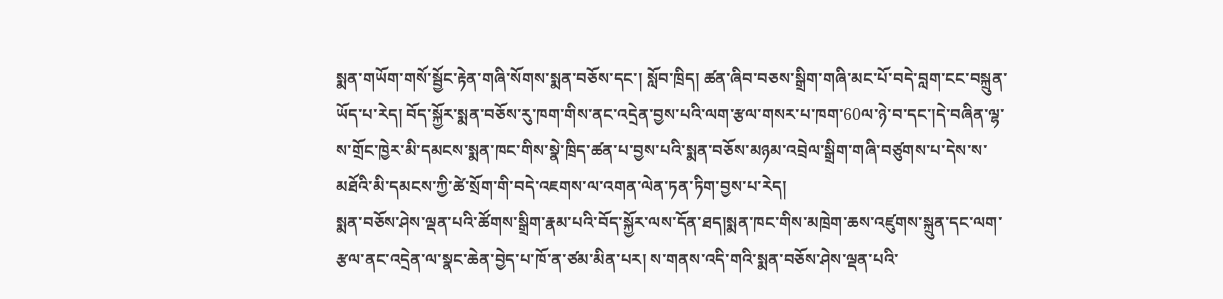སྨན་གཡོག་གསོ་སྦྱོང་རྟེན་གཞི་སོགས་སྨན་བཅོས་དང་། སློབ་ཁྲིད། ཚན་ཞིབ་བཅས་སྒྲིག་གཞི་མང་པོ་བདེ་བླག་ངང་བསྐྲུན་ཡོད་པ་རེད། བོད་སྐྱོར་སྨན་བཅོས་རུ་ཁག་གིས་ནང་འདྲེན་བྱས་པའི་ལག་རྩལ་གསར་པ་ཁག་60ལ་ཉེ་བ་དང་།དེ་བཞིན་ལྷ་ས་གྲོང་ཁྱེར་མི་དམངས་སྨན་ཁང་གིས་སྣེ་ཁྲིད་ཚན་པ་བྱས་པའི་སྨན་བཅོས་མཉམ་འབྲེལ་སྒྲིག་གཞི་བཙུགས་པ་དེས་ས་མཐོའི་མི་དམངས་ཀྱི་ཚེ་སྲོག་གི་བདེ་འཇགས་ལ་འགན་ལེན་ཏན་ཏིག་བྱས་པ་རེད།
སྨན་བཅོས་ཤེས་ལྡན་པའི་ཚོགས་སྒྲིག་རྣམ་པའི་བོད་སྐྱོར་ལས་དོན་ཐད།སྨན་ཁང་གིས་མཁྲེག་ཆས་འཛུགས་སྐྲུན་དང་ལག་རྩལ་ནང་འདྲེན་ལ་སྣང་ཆེན་བྱེད་པ་ཁོ་ན་ཙམ་མིན་པར། ས་གནས་འདི་གའི་སྨན་བཅོས་ཤེས་ལྡན་པའི་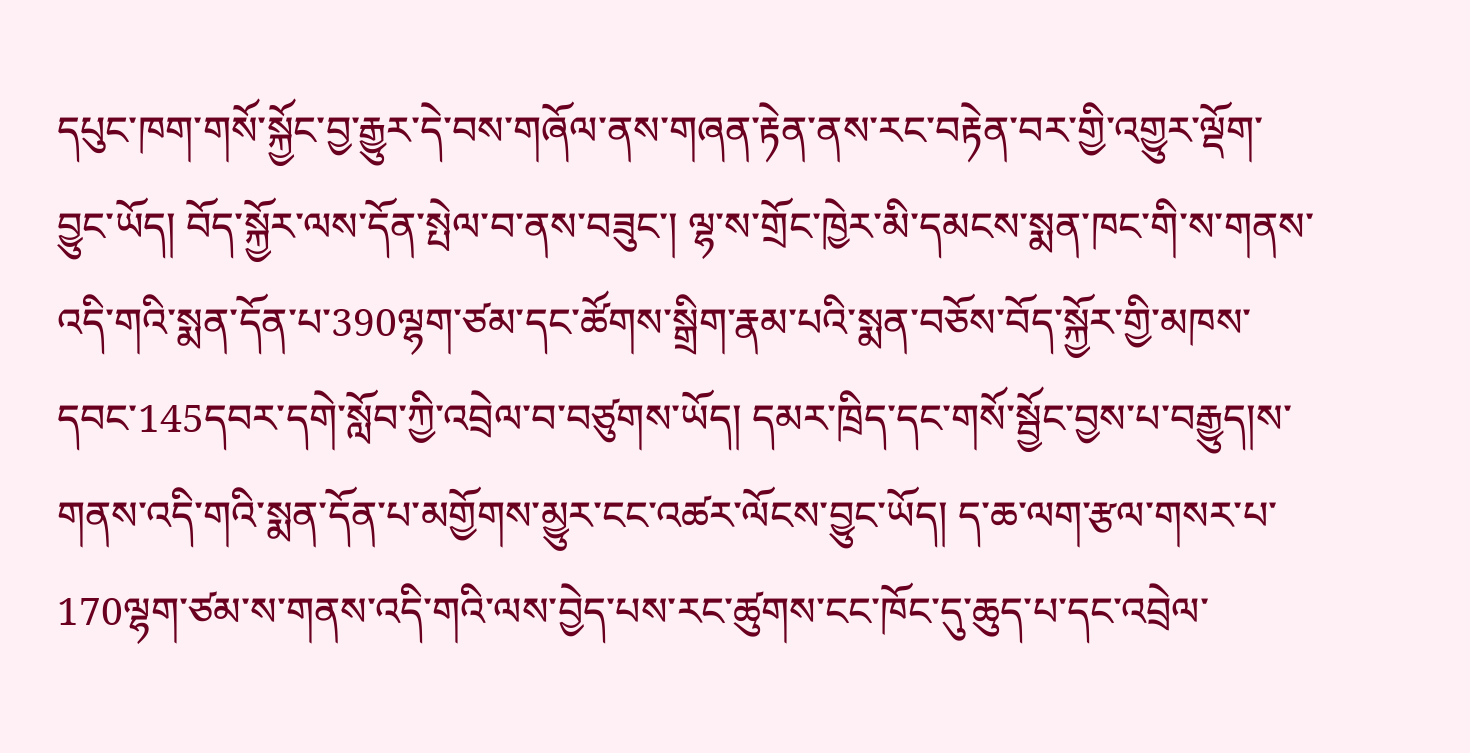དཔུང་ཁག་གསོ་སྐྱོང་བྱ་རྒྱུར་དེ་བས་གཞོལ་ནས་གཞན་རྟེན་ནས་རང་བརྟེན་བར་གྱི་འགྱུར་ལྡོག་བྱུང་ཡོད། བོད་སྐྱོར་ལས་དོན་སྤེལ་བ་ནས་བཟུང་། ལྷ་ས་གྲོང་ཁྱེར་མི་དམངས་སྨན་ཁང་གི་ས་གནས་འདི་གའི་སྨན་དོན་པ་390ལྷག་ཙམ་དང་ཚོགས་སྒྲིག་རྣམ་པའི་སྨན་བཅོས་བོད་སྐྱོར་གྱི་མཁས་དབང་145དབར་དགེ་སློབ་ཀྱི་འབྲེལ་བ་བཙུགས་ཡོད། དམར་ཁྲིད་དང་གསོ་སྦྱོང་བྱས་པ་བརྒྱུད།ས་གནས་འདི་གའི་སྨན་དོན་པ་མགྱོགས་མྱུར་ངང་འཚར་ལོངས་བྱུང་ཡོད། ད་ཆ་ལག་རྩལ་གསར་པ་170ལྷག་ཙམ་ས་གནས་འདི་གའི་ལས་བྱེད་པས་རང་ཚུགས་ངང་ཁོང་དུ་ཆུད་པ་དང་འབྲེལ་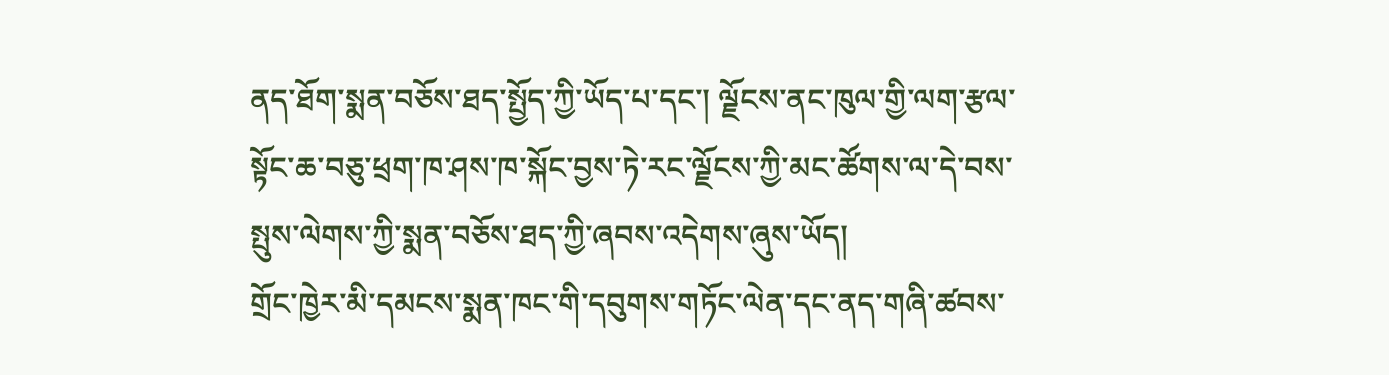ནད་ཐོག་སྨན་བཅོས་ཐད་སྤྱོད་ཀྱི་ཡོད་པ་དང་། ལྗོངས་ནང་ཁུལ་གྱི་ལག་རྩལ་སྟོང་ཆ་བཅུ་ཕྲག་ཁ་ཤས་ཁ་སྐོང་བྱས་ཏེ་རང་ལྗོངས་ཀྱི་མང་ཚོགས་ལ་དེ་བས་སྤུས་ལེགས་ཀྱི་སྨན་བཅོས་ཐད་ཀྱི་ཞབས་འདེགས་ཞུས་ཡོད།
གྲོང་ཁྱེར་མི་དམངས་སྨན་ཁང་གི་དབུགས་གཏོང་ལེན་དང་ནད་གཞི་ཚབས་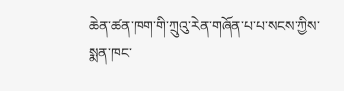ཆེན་ཚན་ཁག་གི་ཀྲུའུ་རེན་གཞོན་པ་པ་སངས་ཀྱིས་སྨན་ཁང་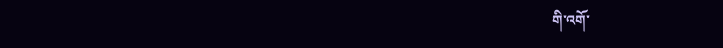གི་འགོ་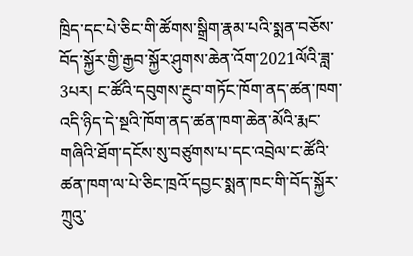ཁྲིད་དང་པེ་ཅིང་གི་ཚོགས་སྒྲིག་རྣམ་པའི་སྨན་བཅོས་བོད་སྐྱོར་གྱི་རྒྱབ་སྐྱོར་ཤུགས་ཆེན་འོག་2021ལོའི་ཟླ་3པར། ང་ཚོའི་དབུགས་རྔུབ་གཏོང་ཁོག་ནད་ཚན་ཁག་འདི་ཉིད་དེ་སྔའི་ཁོག་ནད་ཚན་ཁག་ཆེན་མོའི་རྨང་གཞིའི་ཐོག་དངོས་སུ་བཙུགས་པ་དང་འབྲེལ་ང་ཚོའི་ཚན་ཁག་ལ་པེ་ཅིང་ཁྲའོ་དབྱང་སྨན་ཁང་གི་བོད་སྐྱོར་ཀྲུའུ་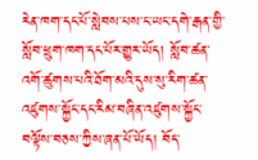རེན་ཁག་དང་པོ་སླེབས་པས་ང་ཡང་དགེ་རྒན་གྱི་སློབ་ཕྲུག་ཁག་དང་པོར་གྱུར་ཡོད། སློབ་ཚན་འགོ་ཚུགས་པའི་ཐོག་མའི་དུས་སུ་རིག་ཚན་འཛུགས་སྐྱོང་དང་རིམ་བཞིན་འཛུགས་སྐྱོང་བལྟོས་བཅས་ཀྱིས་ཞན་པོ་ཡོད། བོད་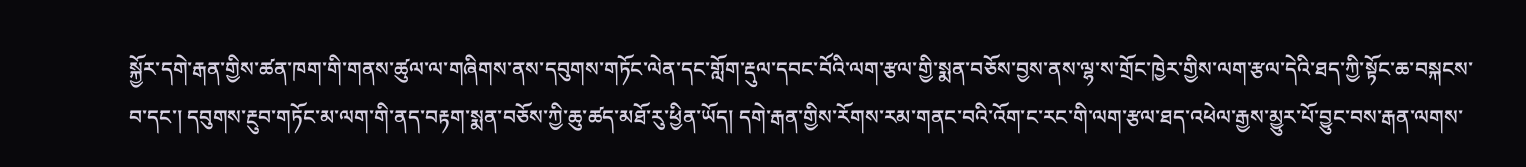སྐྱོར་དགེ་རྒན་གྱིས་ཚན་ཁག་གི་གནས་ཚུལ་ལ་གཞིགས་ནས་དབུགས་གཏོང་ལེན་དང་གློག་རྡུལ་དབང་བོའི་ལག་རྩལ་གྱི་སྨན་བཅོས་བྱས་ནས་ལྷ་ས་གྲོང་ཁྱེར་གྱིས་ལག་རྩལ་དེའི་ཐད་ཀྱི་སྟོང་ཆ་བསྐངས་བ་དང་། དབུགས་རྔུབ་གཏོང་མ་ལག་གི་ནད་བརྟག་སྨན་བཅོས་ཀྱི་ཆུ་ཚད་མཐོ་རུ་ཕྱིན་ཡོད། དགེ་རྒན་གྱིས་རོགས་རམ་གནང་བའི་འོག་ང་རང་གི་ལག་རྩལ་ཐད་འཕེལ་རྒྱས་མྱུར་པོ་བྱུང་བས་རྒན་ལགས་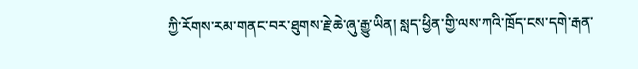ཀྱི་རོགས་རམ་གནང་བར་ཐུགས་རྗེ་ཆེ་ཞུ་རྒྱུ་ཡིན། སླད་ཕྱིན་གྱི་ལས་ཀའི་ཁྲོད་ངས་དགེ་རྒན་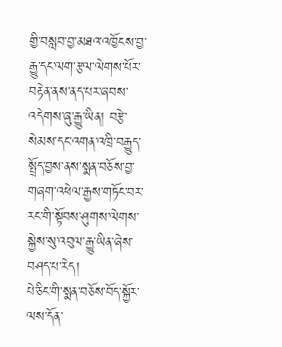གྱི་བསླབ་བྱ་མཐའ་འཁྱོངས་བྱ་རྒྱུ་དང་ལག་རྩལ་ལེགས་པོར་བརྟེན་ནས་ནད་པར་ཞབས་འདེགས་ཞུ་རྒྱུ་ཡིན། བརྩེ་སེམས་དང་འགན་འཁྲི་བརྒྱུད་སྤྲོད་བྱས་ནས་སྨན་བཅོས་བྱ་གཞག་འཕེལ་རྒྱས་གཏོང་བར་རང་གི་སྟོབས་ཤུགས་ལེགས་སྐྱེས་སུ་འབུལ་རྒྱུ་ཡིན་ཞེས་བཤད་པ་རེད།
པེ་ཅིང་གི་སྨན་བཅོས་བོད་སྐྱོར་ལས་དོན་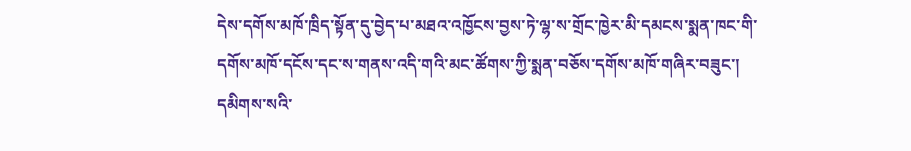དེས་དགོས་མཁོ་ཁྲིད་སྟོན་དུ་བྱེད་པ་མཐའ་འཁྱོངས་བྱས་ཏེ་ལྷ་ས་གྲོང་ཁྱེར་མི་དམངས་སྨན་ཁང་གི་དགོས་མཁོ་དངོས་དང་ས་གནས་འདི་གའི་མང་ཚོགས་ཀྱི་སྨན་བཅོས་དགོས་མཁོ་གཞིར་བཟུང་། དམིགས་སའི་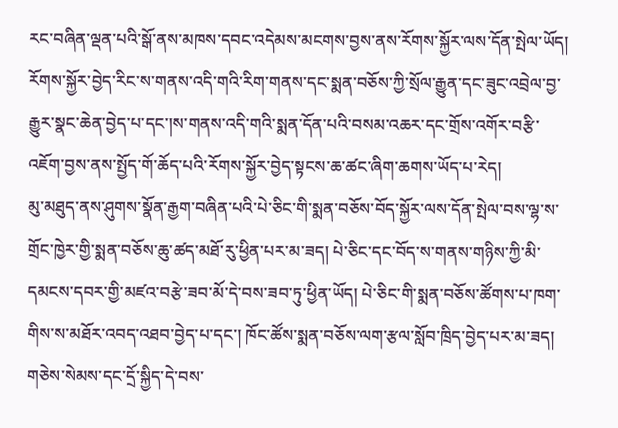རང་བཞིན་ལྡན་པའི་སྒོ་ནས་མཁས་དབང་འདེམས་མངགས་བྱས་ནས་རོགས་སྐྱོར་ལས་དོན་སྤེལ་ཡོད། རོགས་སྐྱོར་བྱེད་རིང་ས་གནས་འདི་གའི་རིག་གནས་དང་སྨན་བཅོས་ཀྱི་སྲོལ་རྒྱུན་དང་ཟུང་འབྲེལ་བྱ་རྒྱུར་སྣང་ཆེན་བྱེད་པ་དང་།ས་གནས་འདི་གའི་སྨན་དོན་པའི་བསམ་འཆར་དང་གྲོས་འགོར་བརྩི་འཇོག་བྱས་ནས་སྤྱོད་གོ་ཆོད་པའི་རོགས་སྐྱོར་བྱེད་སྟངས་ཆ་ཚང་ཞིག་ཆགས་ཡོད་པ་རེད།
མུ་མཐུད་ནས་ཤུགས་སྣོན་རྒྱག་བཞིན་པའི་པེ་ཅིང་གི་སྨན་བཅོས་བོད་སྐྱོར་ལས་དོན་སྤེལ་བས་ལྷ་ས་གྲོང་ཁྱེར་གྱི་སྨན་བཅོས་ཆུ་ཚད་མཐོ་རུ་ཕྱིན་པར་མ་ཟད། པེ་ཅིང་དང་བོད་ས་གནས་གཉིས་ཀྱི་མི་དམངས་དབར་གྱི་མཛའ་བརྩེ་ཟབ་མོ་དེ་བས་ཟབ་ཏུ་ཕྱིན་ཡོད། པེ་ཅིང་གི་སྨན་བཅོས་ཚོགས་པ་ཁག་གིས་ས་མཐོར་འབད་འཐབ་བྱེད་པ་དང་། ཁོང་ཚོས་སྨན་བཅོས་ལག་རྩལ་སློབ་ཁྲིད་བྱེད་པར་མ་ཟད། གཅེས་སེམས་དང་དྲོ་སྐྱིད་དེ་བས་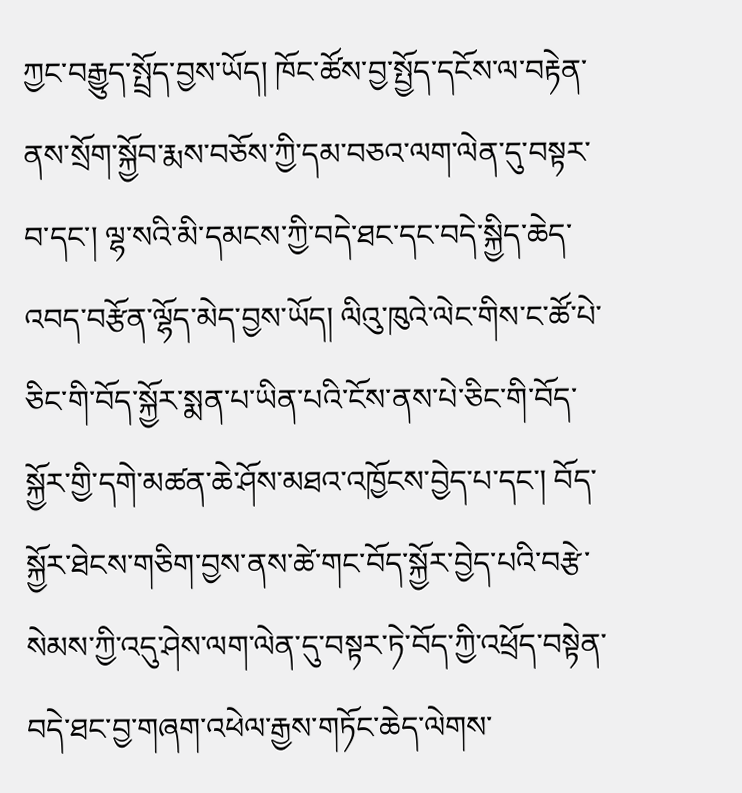ཀྱང་བརྒྱུད་སྤྲོད་བྱས་ཡོད། ཁོང་ཚོས་བྱ་སྤྱོད་དངོས་ལ་བརྟེན་ནས་སྲོག་སྐྱོབ་རྨས་བཅོས་ཀྱི་དམ་བཅའ་ལག་ལེན་དུ་བསྟར་བ་དང་། ལྷ་སའི་མི་དམངས་ཀྱི་བདེ་ཐང་དང་བདེ་སྐྱིད་ཆེད་འབད་བརྩོན་ལྷོད་མེད་བྱས་ཡོད། ལིའུ་ཁུའེ་ལེང་གིས་ང་ཚོ་པེ་ཅིང་གི་བོད་སྐྱོར་སྨན་པ་ཡིན་པའི་ངོས་ནས་པེ་ཅིང་གི་བོད་སྐྱོར་གྱི་དགེ་མཚན་ཆེ་ཤོས་མཐའ་འཁྱོངས་བྱེད་པ་དང་། བོད་སྐྱོར་ཐེངས་གཅིག་བྱས་ནས་ཚེ་གང་བོད་སྐྱོར་བྱེད་པའི་བརྩེ་སེམས་ཀྱི་འདུ་ཤེས་ལག་ལེན་དུ་བསྟར་ཏེ་བོད་ཀྱི་འཕྲོད་བསྟེན་བདེ་ཐང་བྱ་གཞག་འཕེལ་རྒྱས་གཏོང་ཆེད་ལེགས་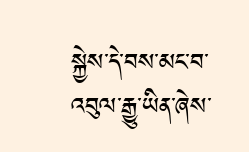སྐྱེས་དེ་བས་མང་བ་འབུལ་རྒྱུ་ཡིན་ཞེས་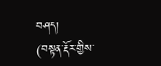བཤད།
(བསྟན་རྡོར་གྱིས་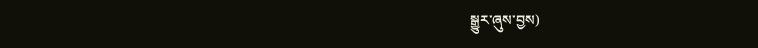སྒྱུར་ཞུས་བྱས)